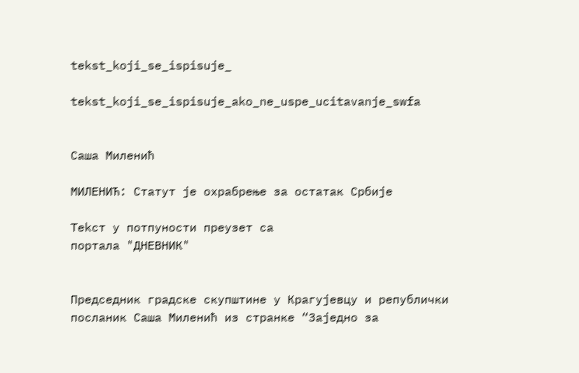tekst_koji_se_ispisuje_

tekst_koji_se_ispisuje_ako_ne_uspe_ucitavanje_swfa


Саша Миленић

МИЛЕНИЋ: Статут је охрабрење за остатак Србије

Tekст у потпуности преузет са
портала "ДНЕВНИК"


Председник градске скупштине у Крагујевцу и републички посланик Саша Миленић из странке “Заједно за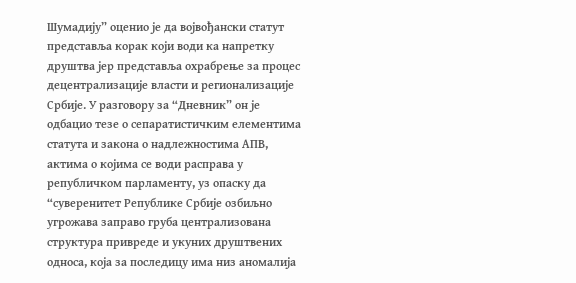Шумадију” оценио је да војвођански статут представља корак који води ка напретку друштва јер представља охрабрење за процес децентрализације власти и регионализације Србије. У разговору за “Дневник” он је одбацио тезе о сепаратистичким елементима статута и закона о надлежностима АПВ, актима о којима се води расправа у републичком парламенту, уз опаску да “суверенитет Републике Србије озбиљно угрожава заправо груба централизована структура привреде и укуних друштвених односа, која за последицу има низ аномалија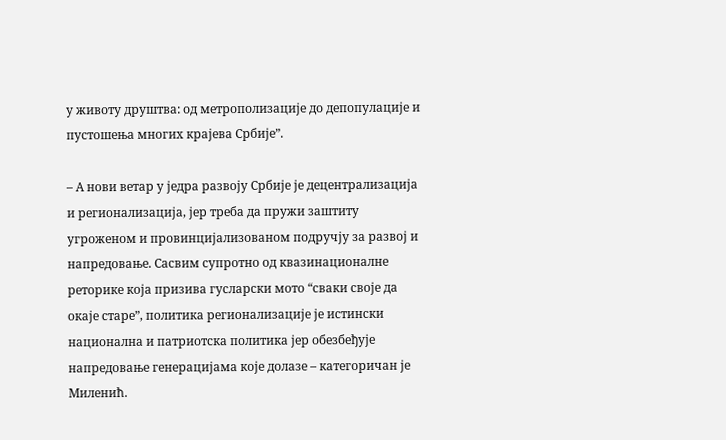у животу друштва: од метрополизације до депопулације и пустошења многих крајева Србије”.

– А нови ветар у једра развоју Србије је децентрализација и регионализација, јер треба да пружи заштиту угроженом и провинцијализованом подручју за развој и напредовање. Сасвим супротно од квазинационалне реторике која призива гусларски мото “сваки своје да окаје старе”, политика регионализације је истински национална и патриотска политика јер обезбеђује напредовање генерацијама које долазе – категоричан је Миленић.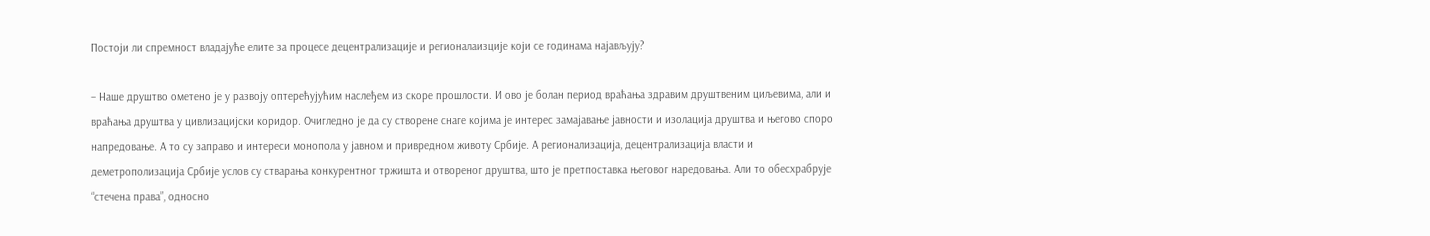Постоји ли спремност владајуће елите за процесе децентрализације и регионалаизције који се годинама најављују?

– Наше друштво ометено је у развоју оптерећујућим наслеђем из скоре прошлости. И ово је болан период враћања здравим друштвеним циљевима, али и враћања друштва у цивлизацијски коридор. Очигледно је да су створене снаге којима је интерес замајавање јавности и изолација друштва и његово споро напредовање. А то су заправо и интереси монопола у јавном и привредном животу Србије. А регионализација, децентрализација власти и деметрополизација Србије услов су стварања конкурентног тржишта и отвореног друштва, што је претпоставка његовог наредовања. Али то обесхрабрује “стечена права”, односно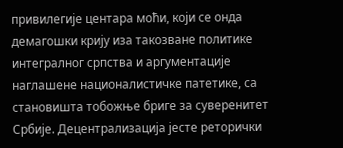привилегије центара моћи, који се онда демагошки крију иза такозване политике интегралног српства и аргументације наглашене националистичке патетике, са становишта тобожње бриге за суверенитет Србије. Децентрализација јесте реторички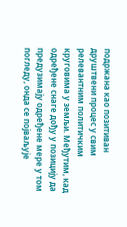подржана као позитиван друштвени процес у свим релевантним политичким круговима у земљи. Међутим, кад одређене снаге дођу у позицију да предузимају одређене мере у том погледу, онда се појваљује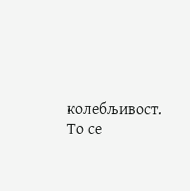колебљивост. То се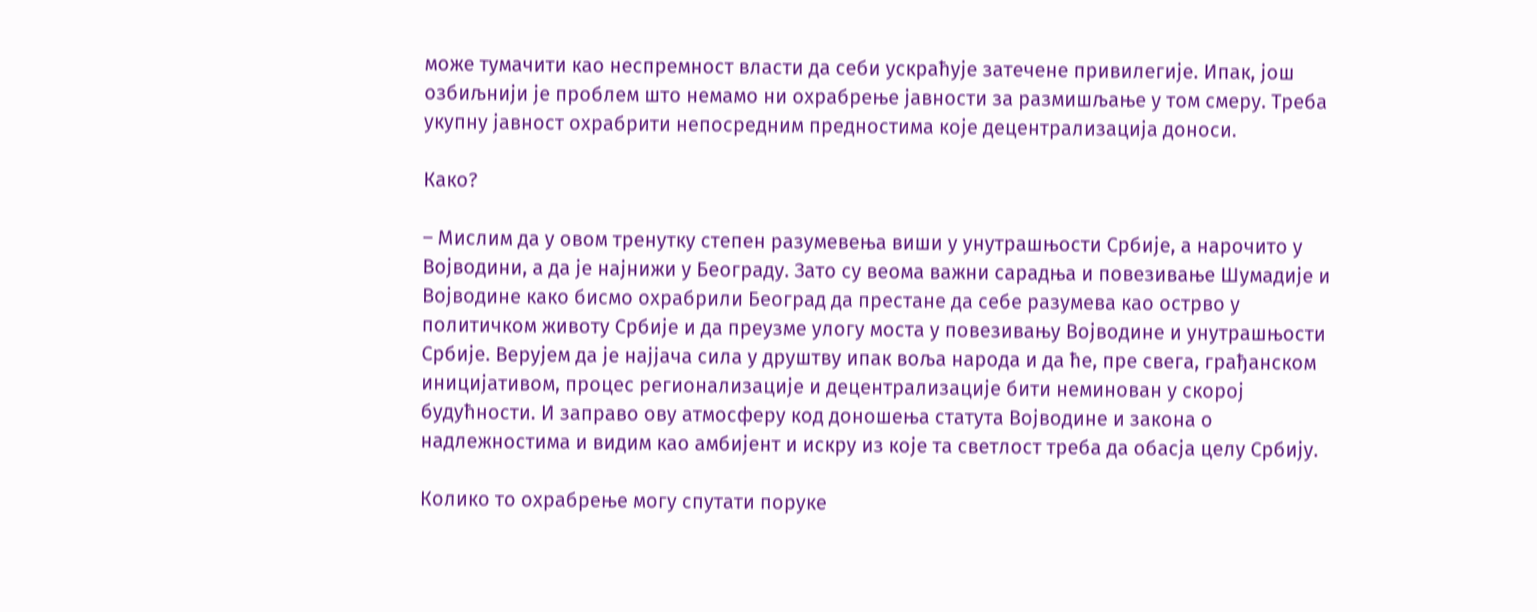може тумачити као неспремност власти да себи ускраћује затечене привилегије. Ипак, још озбиљнији је проблем што немамо ни охрабрење јавности за размишљање у том смеру. Треба укупну јавност охрабрити непосредним предностима које децентрализација доноси.

Како?

– Мислим да у овом тренутку степен разумевења виши у унутрашњости Србије, а нарочито у Војводини, а да је најнижи у Београду. Зато су веома важни сарадња и повезивање Шумадије и Војводине како бисмо охрабрили Београд да престане да себе разумева као острво у политичком животу Србије и да преузме улогу моста у повезивању Војводине и унутрашњости Србије. Верујем да је најјача сила у друштву ипак воља народа и да ће, пре свега, грађанском иницијативом, процес регионализације и децентрализације бити неминован у скорој будућности. И заправо ову атмосферу код доношења статута Војводине и закона о надлежностима и видим као амбијент и искру из које та светлост треба да обасја целу Србију.

Колико то охрабрење могу спутати поруке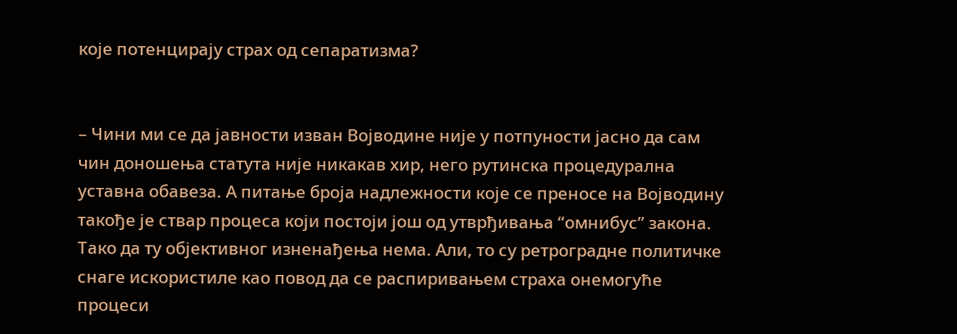које потенцирају страх од сепаратизма?


– Чини ми се да јавности изван Војводине није у потпуности јасно да сам чин доношења статута није никакав хир, него рутинска процедурална уставна обавеза. А питање броја надлежности које се преносе на Војводину такође је ствар процеса који постоји још од утврђивања “омнибус” закона. Тако да ту објективног изненађења нема. Али, то су ретроградне политичке снаге искористиле као повод да се распиривањем страха онемогуће процеси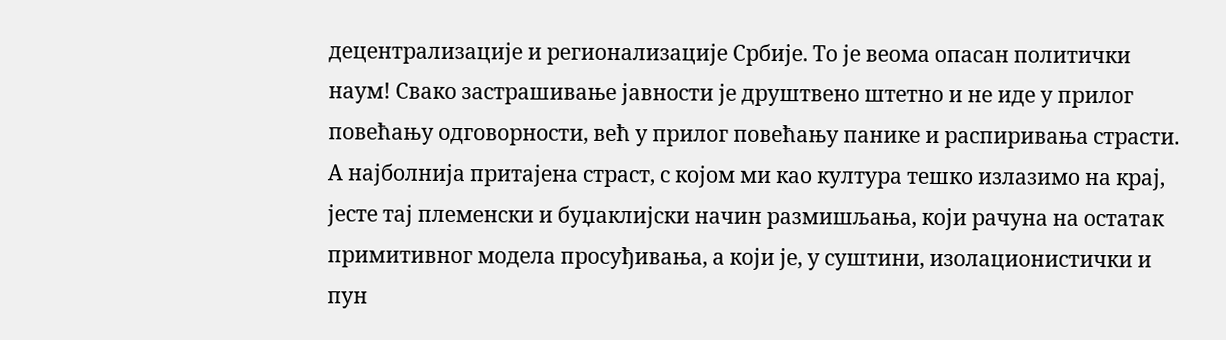децентрализације и регионализације Србије. То је веома опасан политички наум! Свако застрашивање јавности је друштвено штетно и не иде у прилог повећању одговорности, већ у прилог повећању панике и распиривања страсти. А најболнија притајена страст, с којом ми као култура тешко излазимо на крај, јесте тај племенски и буџаклијски начин размишљања, који рачуна на остатак примитивног модела просуђивања, а који је, у суштини, изолационистички и пун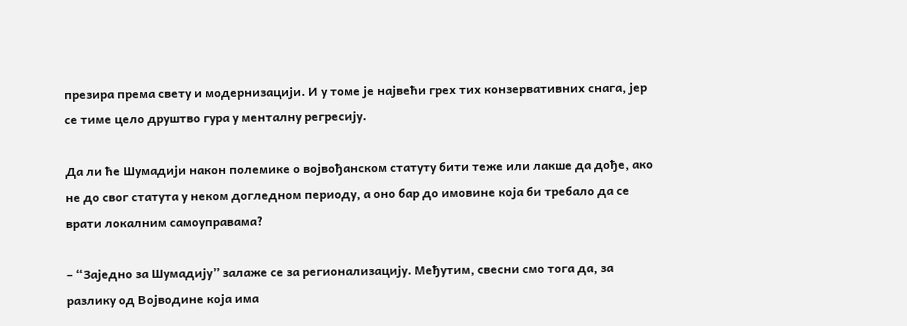презира према свету и модернизацији. И у томе је највећи грех тих конзервативних снага, јер се тиме цело друштво гура у менталну регресију.

Да ли ће Шумадији након полемике о војвођанском статуту бити теже или лакше да дође, ако не до свог статута у неком догледном периоду, а оно бар до имовине која би требало да се врати локалним самоуправама?

– “Заједно за Шумадију” залаже се за регионализацију. Међутим, свесни смо тога да, за разлику од Војводине која има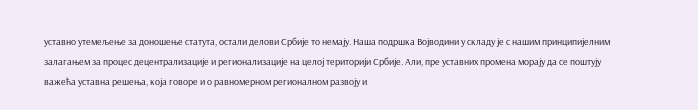уставно утемељење за доношење статута, остали делови Србије то немају. Наша подршка Војводини у складу је с нашим принципијелним залагањем за процес децентрализације и регионализације на целој територији Србије. Али, пре уставних промена морају да се поштују важећа уставна решења, која говоре и о равномерном регионалном развоју и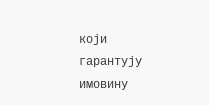који гарантују имовину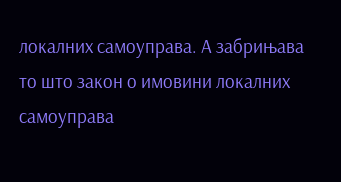локалних самоуправа. А забрињава то што закон о имовини локалних самоуправа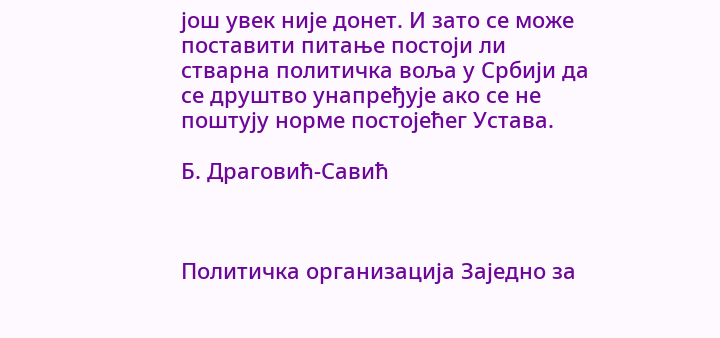још увек није донет. И зато се може поставити питање постоји ли стварна политичка воља у Србији да се друштво унапређује ако се не поштују норме постојећег Устава.

Б. Драговић-Савић



Политичка организација Заједно за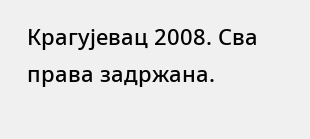Крагујевац 2008. Сва права задржана.